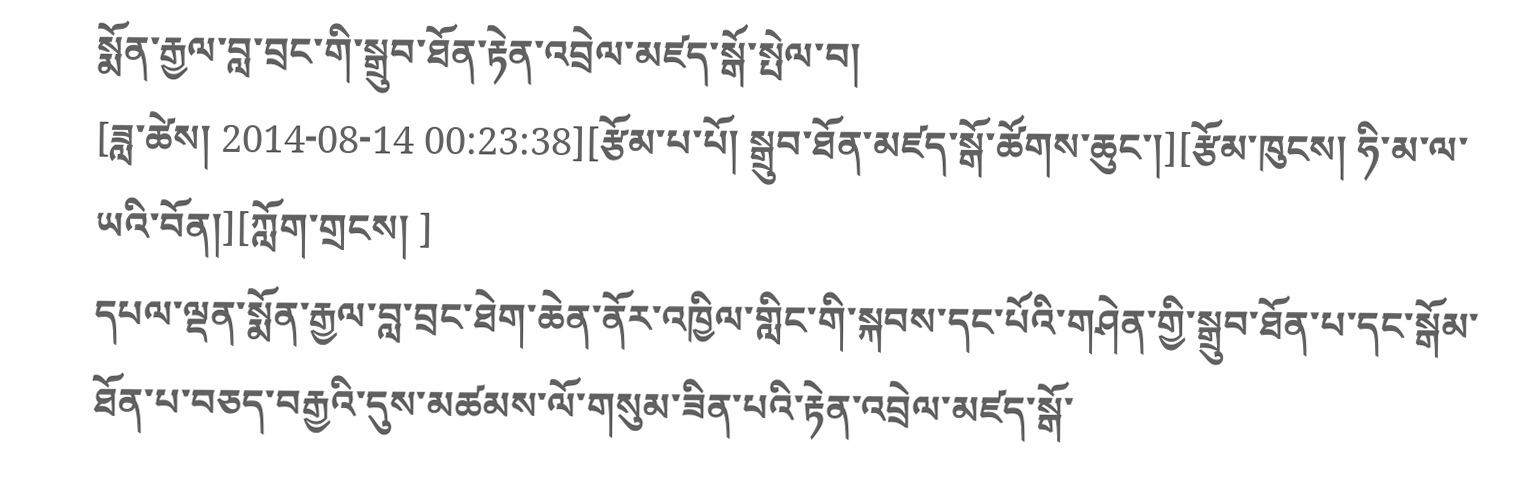སྨོན་རྒྱལ་བླ་བྲང་གི་སྒྲུབ་ཐོན་རྟེན་འབྲེལ་མཛད་སྒོ་སྤེལ་བ།
[ཟླ་ཚེས། 2014-08-14 00:23:38][རྩོམ་པ་པོ། སྒྲུབ་ཐོན་མཛད་སྒོ་ཚོགས་ཆུང་།][རྩོམ་ཁུངས། ཧི་མ་ལ་ཡའི་བོན།][ཀློག་གྲངས། ]
དཔལ་ལྡན་སྨོན་རྒྱལ་བླ་བྲང་ཐེག་ཆེན་ནོར་འཁྱིལ་གླིང་གི་སྐབས་དང་པོའི་གཤེན་གྱི་སྒྲུབ་ཐོན་པ་དང་སྒོམ་ཐོན་པ་བཅད་བརྒྱའི་དུས་མཚམས་ལོ་གསུམ་ཟིན་པའི་རྟེན་འབྲེལ་མཛད་སྒོ་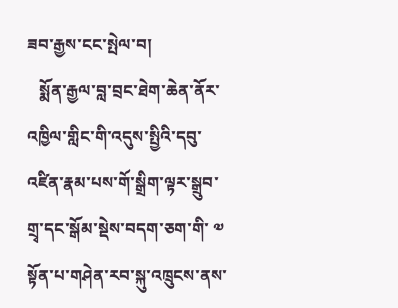ཟབ་རྒྱས་ངང་སྤེལ་བ།
   སྨོན་རྒྱལ་བླ་བྲང་ཐེག་ཆེན་ནོར་འཁྱིལ་གླིང་གི་འདུས་སྤྱིའི་དབུ་འཛིན་རྣམ་པས་གོ་སྒྲིག་ལྟར་སྒྲུབ་གྲྭ་དང་སྒོམ་སྡེས་བདག་ཅག་གི་ ༧ སྟོན་པ་གཤེན་རབ་སྐུ་འཁྲུངས་ནས་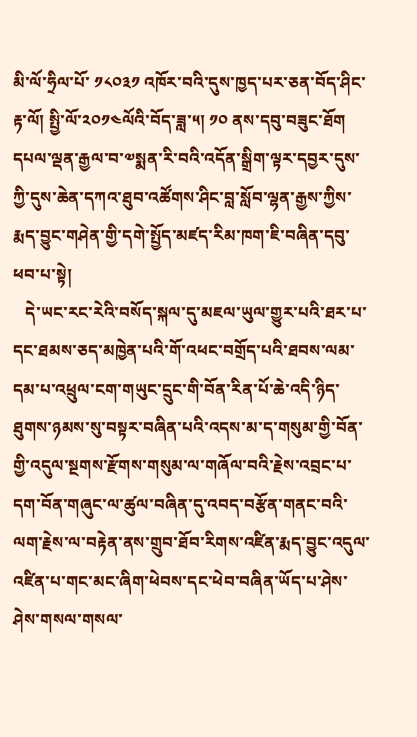མི་ལོ་ཧྲིལ་པོ་ ༡༨༠༣༡ འཁོར་བའི་དུས་ཁྱད་པར་ཅན་བོད་ཤིང་རྟ་ལོ། སྤྱི་ལོ་༢༠༡༤ལོའི་བོད་ཟླ་༥། ༡༠ ནས་དབུ་བཟུང་ཐོག དཔལ་ལྡན་རྒྱལ་བ་༧སྨན་རི་བའི་འདོན་སྒྲིག་ལྟར་དབྱར་དུས་ཀྱི་དུས་ཆེན་དཀའ་ཐུབ་འཚོགས་ཤིང་བླ་སློབ་ལྷན་རྒྱས་ཀྱིས་རྨད་བྱུང་གཤེན་གྱི་དགེ་སྤྱོད་མཛད་རིམ་ཁག་ཇི་བཞིན་དབུ་ཕབ་པ་སྟེ།
   དེ་ཡང་རང་རེའི་བསོད་སྐལ་དུ་མཇལ་ཡུལ་གྱུར་པའི་ཐར་པ་དང་ཐམས་ཅད་མཁྱེན་པའི་གོ་འཕང་བགྲོད་པའི་ཐབས་ལམ་དམ་པ་འཕྲུལ་ངག་གཡུང་དྲུང་གི་བོན་རིན་པོ་ཆེ་འདི་ཉིད་ཐུགས་ཉམས་སུ་བསྟར་བཞིན་པའི་འདས་མ་ད་གསུམ་གྱི་བོན་གྱི་འདུལ་སྔགས་རྫོགས་གསུམ་ལ་གཞོལ་བའི་རྗེས་འབྲང་པ་དག་བོན་གཞུང་ལ་ཚུལ་བཞིན་དུ་འབད་བརྩོན་གནང་བའི་ལག་རྗེས་ལ་བརྟེན་ནས་གྲུབ་ཐོབ་རིགས་འཛིན་རྨད་བྱུང་འདུལ་འཛིན་པ་གང་མང་ཞིག་ཕེབས་དང་ཕེབ་བཞིན་ཡོད་པ་ཤེས་ཤེས་གསལ་གསལ་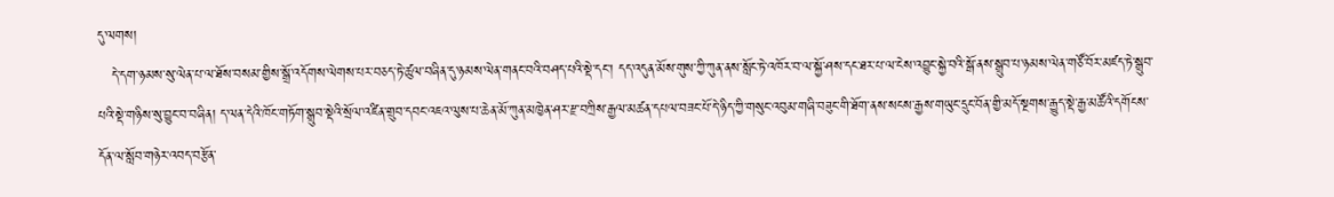དུ་ལགས།
   དེ་དག་ཉམས་སུ་ལེན་པ་ལ་ཐོས་བསམ་གྱིས་སྒྲོ་འདོགས་ལེགས་པར་བཅད་ཏེ་ཚུལ་བཞིན་དུ་ཉམས་ལེན་གནང་བའི་བཤད་པའི་སྡེ་དང་། དད་འདུན་མོས་གུས་ཀྱི་ཀུན་ནས་སློང་ཏེ་འཁོར་བ་ལ་སྐྱོ་ཤས་དང་ཐར་པ་ལ་ངེས་འབྱུང་སྐྱེ་བའི་སྒོ་ནས་སྒྲུབ་པ་ཉམས་ལེན་གཙོ་བོར་མཛད་ཏེ་སྒྲུབ་པའི་སྡེ་གཉིས་སུ་བྱུང་བ་བཞིན། ད་ལན་དེའི་ཁོང་གཏོག་སྒྲུབ་སྡེའི་སྲོལ་འཛིན་གྲུབ་དབང་འཇའ་ལུས་པ་ཆེན་མོ་ཀུན་མཁྱེན་ཤར་རྫ་བཀྲིས་རྒྱལ་མཚན་དཔལ་བཟང་པོ་དེ་ཉིད་ཀྱི་གསུང་འབུམ་གཞི་བཟུང་གི་ཐོག་ནས་སངས་རྒྱས་གཡུང་དྲུང་བོན་གྱི་མདོ་སྔགས་རྒྱུད་སྡེ་རྒྱ་མཚོའི་དགོངས་དོན་ལ་སློབ་གཉེར་འབད་བརྩོན་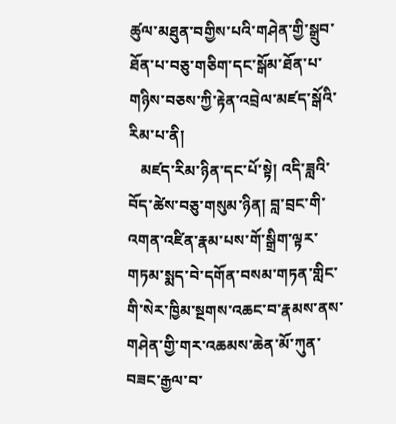ཚུལ་མཐུན་བགྱིས་པའི་གཤེན་གྱི་སྒྲུབ་ཐོན་པ་བཅུ་གཅིག་དང་སྒོམ་ཐོན་པ་གཉིས་བཅས་ཀྱི་རྟེན་འབྲེལ་མཛད་སྒོའི་རིམ་པ་ནི།
   མཛད་རིམ་ཉིན་དང་པོ་སྟེ། འདི་ཟླའི་བོད་ཚེས་བཅུ་གསུམ་ཉིན། བླ་བྲང་གི་འགན་འཛིན་རྣམ་པས་གོ་སྒྲིག་ལྟར་གཏམ་སྨད་བེ་དགོན་བསམ་གཏན་གླིང་གི་སེར་ཁྱིམ་སྔགས་འཆང་བ་རྣམས་ནས་གཤེན་གྱི་གར་འཆམས་ཆེན་མོ་ཀུན་བཟང་རྒྱལ་བ་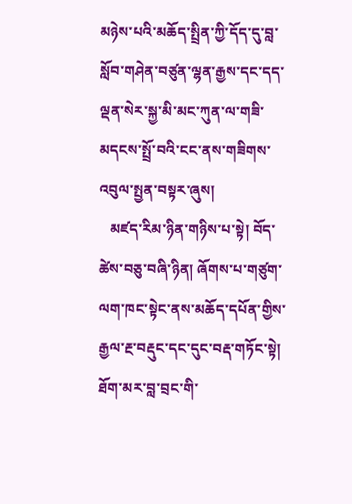མཉེས་པའི་མཆོད་སྤྲིན་ཀྱི་དོད་དུ་བླ་སློབ་གཤེན་བཙུན་ལྷན་རྒྱས་དང་དད་ལྡན་སེར་སྐྱ་མི་མང་ཀུན་ལ་གཟི་མདངས་སྤྲོ་བའི་ངང་ནས་གཟིགས་འབུལ་སྤྱན་བསྟར་ཞུས།
   མཛད་རིམ་ཉིན་གཉིས་པ་སྟེ། བོད་ཚེས་བཅུ་བཞི་ཉིན། ཞོགས་པ་གཙུག་ལག་ཁང་སྟེང་ནས་མཆོད་དཔོན་གྱིས་རྒྱལ་རྔ་བརྡུང་དང་དུང་བརྡ་གཏོང་སྟེ། ཐོག་མར་བླ་བྲང་གི་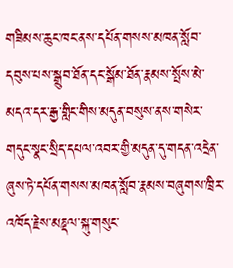གཟིམས་ཆུང་ཁང་ནས་དཔོན་གསས་མཁན་སློབ་དབུས་པས་སྒྲུབ་ཐོན་དང་སྒོམ་ཐོན་རྣམས་སྤོས་མེ་མདའ་དར་རྒྱ་གླིང་གིས་མདུན་བསུས་ནས་གསེར་གདུང་སྣང་སྲིད་དཔལ་འབར་གྱི་མདུན་དུ་གདན་འདྲེན་ཞུས་ཏེ་དཔོན་གསས་མཁན་སློབ་རྣམས་བཞུགས་ཁྲིར་འཁོད་རྗེས་མཎྡལ་སྐུ་གསུང་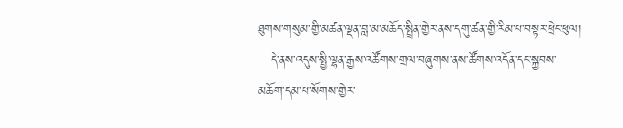ཐུགས་གསུམ་གྱི་མཚན་ལྡན་བླ་མ་མཆོད་སྤྲིན་གྱེར་ནས་དགུ་ཚན་གྱི་རིམ་པ་བསྟར་ཕྲེང་ཕུལ།
   དེ་ནས་འདུས་སྤྱི་ལྷན་རྒྱས་འཚོགས་གྲལ་བཞུགས་ནས་ཚོགས་འདོན་དང་སྐྱབས་མཆོག་དམ་པ་སོགས་གྱེར་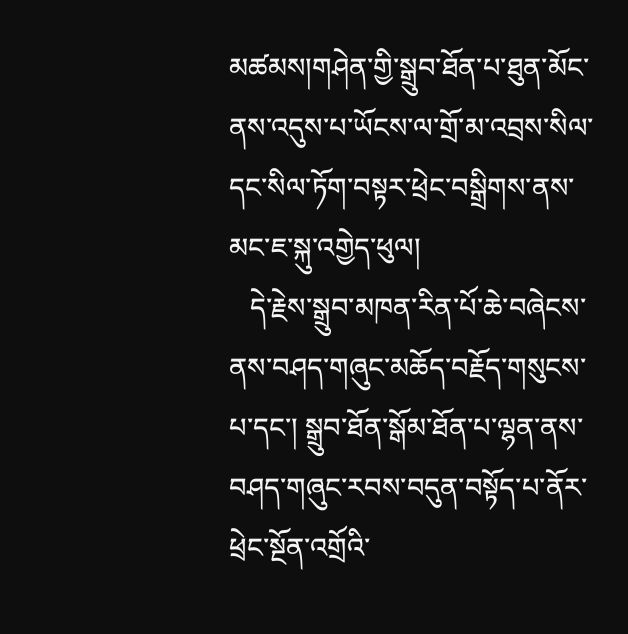མཚམས།གཤེན་གྱི་སྒྲུབ་ཐོན་པ་ཐུན་མོང་ནས་འདུས་པ་ཡོངས་ལ་གྲོ་མ་འབྲས་སིལ་དང་སིལ་ཏོག་བསྟར་ཕྲེང་བསྒྲིགས་ནས་མང་ཇ་སྐུ་འགྱེད་ཕུལ།
   དེ་རྗེས་སྒྲུབ་མཁན་རིན་པོ་ཆེ་བཞེངས་ནས་བཤད་གཞུང་མཆོད་བརྗོད་གསུངས་པ་དང་། སྒྲུབ་ཐོན་སྒོམ་ཐོན་པ་ལྷན་ནས་བཤད་གཞུང་རབས་བདུན་བསྟོད་པ་ནོར་ཕྲེང་སྔོན་འགྲོའི་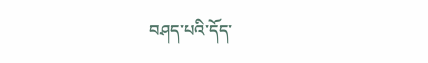བཤད་པའི་དོད་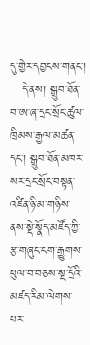དུ་གྱེར་དབྱངས་གནང་།
   དེ་ནས། སྒྲུབ་ཐོན་བ་ཨ་ཞ་དྲང་སྲོང་ཚུལ་ཁྲིམས་རྒྱལ་མཚན་དང་། སྒྲུབ་ཐོན་མཁར་སར་དྲང་སྲོང་བསྟན་འཛིན་ཉི་མ་གཉིས་ནས་སྡེ་སྣོད་མཛོད་ཀྱི་རྩ་གཞུང་ངག་རྒྱུགས་ཕུལ་བ་བཅས་སྔ་དྲོའི་མཛད་རིམ་ལེགས་པར་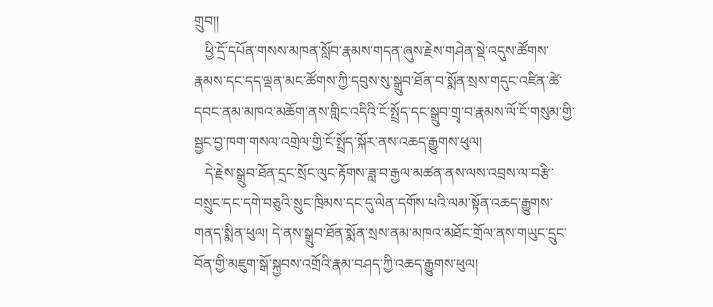གྲུབ།།
   ཕྱི་དྲོ་དཔོན་གསས་མཁན་སློབ་རྣམས་གདན་ཞུས་རྗེས་གཤེན་སྡེ་འདུས་ཚོགས་རྣམས་དང་དད་ལྡན་མང་ཚོགས་ཀྱི་དབུས་སུ་སྒྲུབ་ཐོན་བ་སྨོན་སྲས་གདུང་འཛིན་ཚེ་དབང་ནམ་མཁའ་མཆོག་ནས་གླིང་འདིའི་ངོ་སྤྲོད་དང་སྒྲུབ་གྲྭ་བ་རྣམས་ལོ་ངོ་གསུམ་གྱི་སྦྱང་བྱ་ཁག་གསལ་འགྲེལ་གྱི་ངོ་སྤྲོད་སྐོར་ནས་འཆད་རྒྱུགས་ཕུལ།
   དེ་རྗེས་སྒྲུབ་ཐོན་དྲང་སྲོང་ལུང་རྟོགས་ཟླ་བ་རྒྱལ་མཚན་ནས་ལས་འབྲས་ལ་བརྩི་བསྲུང་དང་དགེ་བཅུའི་སྲུང་ཁྲིམས་དང་དུ་ལེན་དགོས་པའི་ལམ་སྟོན་འཆད་རྒྱུགས་གནད་སྨིན་ཕུལ། དེ་ནས་སྒྲུབ་ཐོན་སྨོན་སྲས་ནམ་མཁའ་མཐོང་གྲོལ་ནས་གཡུང་དྲུང་བོན་གྱི་མཇུག་སྒོ་སྐྱབས་འགྲོའི་རྣམ་བཤད་ཀྱི་འཆད་རྒྱུགས་ཕུལ།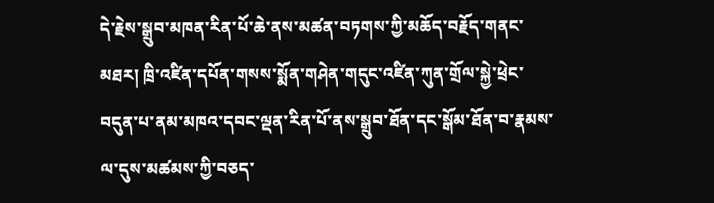དེ་རྗེས་སྒྲུབ་མཁན་རིན་པོ་ཆེ་ནས་མཚན་བཏགས་ཀྱི་མཆོད་བརྗོད་གནང་མཐར། ཁྲི་འཛིན་དཔོན་གསས་སྨོན་གཤེན་གདུང་འཛིན་ཀུན་གྲོལ་སྐྱེ་ཕྲེང་བདུན་པ་ནམ་མཁའ་དབང་ལྡན་རིན་པོ་ནས་སྒྲུབ་ཐོན་དང་སྒོམ་ཐོན་བ་རྣམས་ལ་དུས་མཚམས་ཀྱི་བཅད་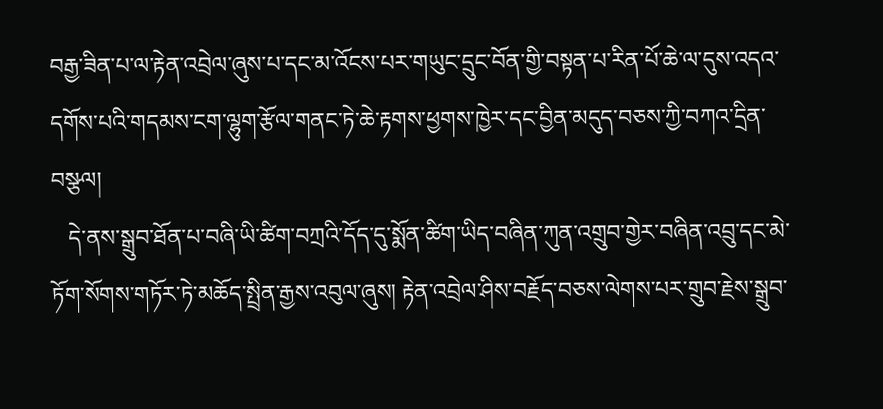བརྒྱ་ཟིན་པ་ལ་རྟེན་འབྲེལ་ཞུས་པ་དང་མ་འོངས་པར་གཡུང་དྲུང་བོན་གྱི་བསྟན་པ་རིན་པོ་ཆེ་ལ་དུས་འདའ་དགོས་པའི་གདམས་ངག་ལྷུག་རྩོལ་གནང་ཏེ་ཆེ་རྟགས་ཕྱགས་ཁྱེར་དང་བྱིན་མདུད་བཅས་ཀྱི་བཀའ་དྲིན་བསྩལ།
   དེ་ནས་སྒྲུབ་ཐོན་པ་བཞི་ཡི་ཚིག་བཀྲའི་དོད་དུ་སྨོན་ཚིག་ཡིད་བཞིན་ཀུན་འགྲུབ་གྱེར་བཞིན་འབྲུ་དང་མེ་ཏོག་སོགས་གཏོར་ཏེ་མཆོད་སྤྲིན་རྒྱས་འབུལ་ཞུས། རྟེན་འབྲེལ་ཤིས་བརྗོད་བཅས་ལེགས་པར་གྲུབ་རྗེས་སྒྲུབ་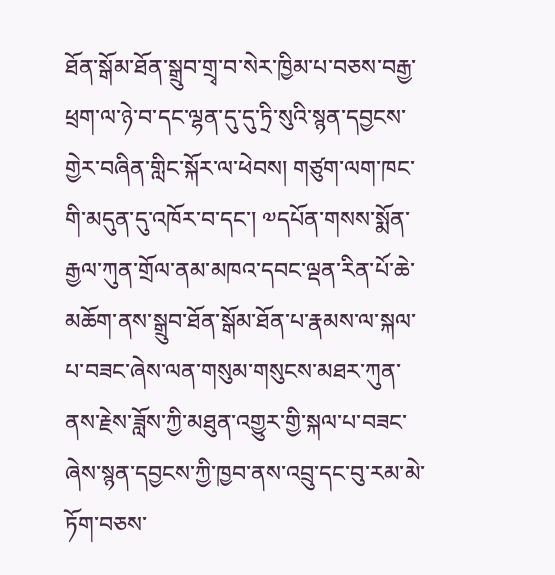ཐོན་སྒོམ་ཐོན་སྒྲུབ་གྲྭ་བ་སེར་ཁྱིམ་པ་བཅས་བརྒྱ་ཕྲག་ལ་ཉེ་བ་དང་ལྷན་དུ་དུ་ཏྲི་སུའི་སྙན་དབྱངས་གྱེར་བཞིན་གླིང་སྐོར་ལ་ཕེབས། གཙུག་ལག་ཁང་གི་མདུན་དུ་འཁོར་བ་དང་། ༧དཔོན་གསས་སྨོན་རྒྱལ་ཀུན་གྲོལ་ནམ་མཁའ་དབང་ལྡན་རིན་པོ་ཆེ་མཆོག་ནས་སྒྲུབ་ཐོན་སྒོམ་ཐོན་པ་རྣམས་ལ་སྐལ་པ་བཟང་ཞེས་ལན་གསུམ་གསུངས་མཐར་ཀུན་ནས་རྗེས་ཟློས་ཀྱི་མཐུན་འགྱུར་གྱི་སྐལ་པ་བཟང་ཞེས་སྙན་དབྱངས་ཀྱི་ཁྱབ་ནས་འབྲུ་དང་བུ་རམ་མེ་ཏོག་བཅས་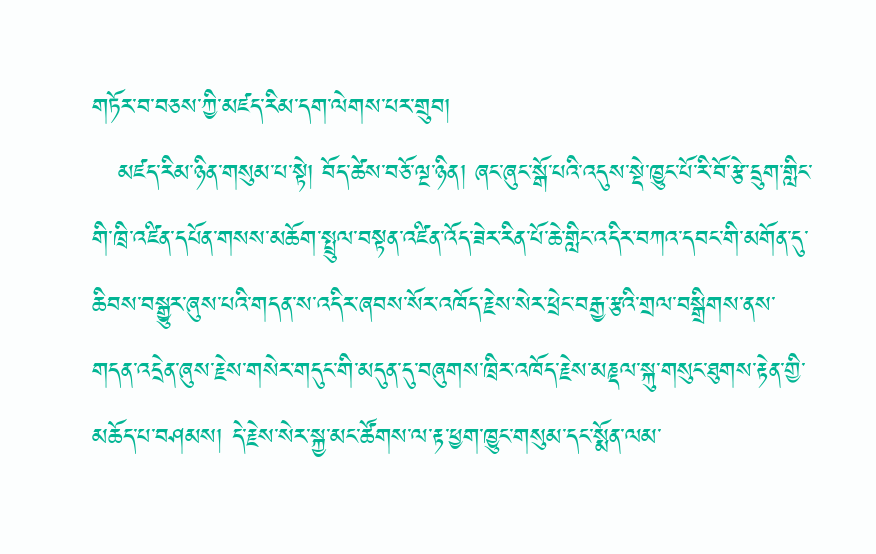གཏོར་བ་བཅས་ཀྱི་མཛད་རིམ་དག་ལེགས་པར་གྲུབ།
   མཛད་རིམ་ཉིན་གསུམ་པ་སྟེ། བོད་ཚེས་བཅོ་ལྔ་ཉིན། ཞང་ཞུང་སྒོ་པའི་འདུས་སྡེ་ཁྱུང་པོ་རི་བོ་རྩེ་དྲུག་གླིང་གི་ཁྲི་འཛིན་དཔོན་གསས་མཆོག་སྤྲུལ་བསྟན་འཛིན་འོད་ཟེར་རིན་པོ་ཆེ་གླིང་འདིར་བཀའ་དབང་གི་མགོན་དུ་ཆིབས་བསྒྱུར་ཞུས་པའི་གདན་ས་འདིར་ཞབས་སོར་འཁོད་རྗེས་སེར་ཕྲེང་བརྒྱ་རྩའི་གྲལ་བསྒྲིགས་ནས་གདན་འདྲེན་ཞུས་རྗེས་གསེར་གདུང་གི་མདུན་དུ་བཞུགས་ཁྲིར་འཁོད་རྗེས་མཎྡལ་སྐུ་གསུང་ཐུགས་རྟེན་གྱི་མཆོད་པ་བཤམས། དེ་རྗེས་སེར་སྐྱ་མང་ཚོགས་ལ་རྟ་ཕྱག་ཁྱུང་གསུམ་དང་སྨོན་ལམ་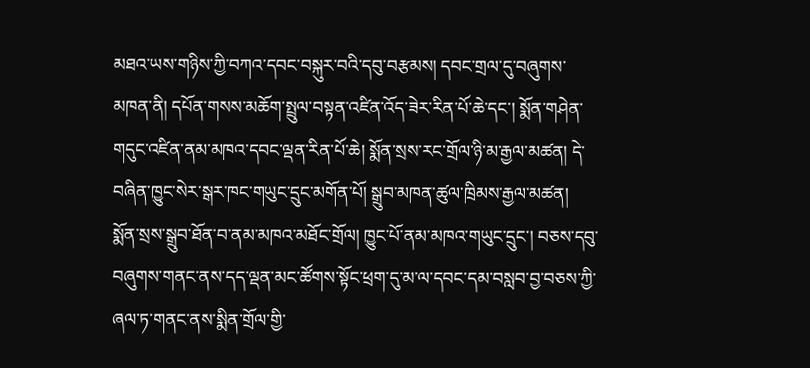མཐའ་ཡས་གཉིས་ཀྱི་བཀའ་དབང་བསྐུར་བའི་དབུ་བརྩམས། དབང་གྲལ་དུ་བཞུགས་མཁན་ནི། དཔོན་གསས་མཆོག་སྤྲུལ་བསྟན་འཛིན་འོད་ཟེར་རིན་པོ་ཆེ་དང་། སྨོན་གཤེན་གདུང་འཛིན་ནམ་མཁའ་དབང་ལྡན་རིན་པོ་ཆེ། སྨོན་སྲས་རང་གྲོལ་ཉི་མ་རྒྱལ་མཚན། དེ་བཞིན་ཁྱུང་སེར་སྒར་ཁང་གཡུང་དྲུང་མགོན་པོ། སྒྲུབ་མཁན་ཚུལ་ཁྲིམས་རྒྱལ་མཚན། སྨོན་སྲས་སྒྲུབ་ཐོན་བ་ནམ་མཁའ་མཐོང་གྲོལ། ཁྱུང་པོ་ནམ་མཁའ་གཡུང་དྲུང་། བཅས་དབུ་བཞུགས་གནང་ནས་དད་ལྡན་མང་ཚོགས་སྟོང་ཕྲག་དུ་མ་ལ་དབང་དམ་བསླབ་བྱ་བཅས་ཀྱི་ཞལ་ཏ་གནང་ནས་སྨིན་གྲོལ་གྱི་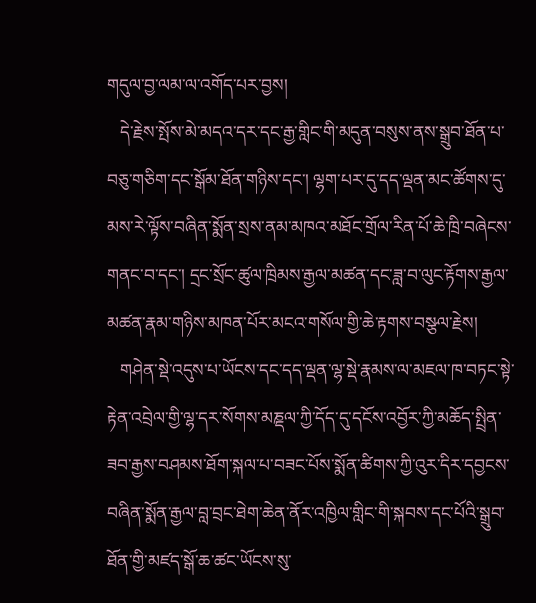གདུལ་བྱ་ལམ་ལ་འགོད་པར་བྱས།
   དེ་རྗེས་སྤོས་མེ་མདའ་དར་དང་རྒྱ་གླིང་གི་མདུན་བསུས་ནས་སྒྲུབ་ཐོན་པ་བཅུ་གཅིག་དང་སྒོམ་ཐོན་གཉིས་དང་། ལྷག་པར་དུ་དད་ལྡན་མང་ཚོགས་དུ་མས་རེ་ལྟོས་བཞིན་སྨོན་སྲས་ནམ་མཁའ་མཐོང་གྲོལ་རིན་པོ་ཆེ་ཁྲི་བཞེངས་གནང་བ་དང་། དྲང་སྲོང་ཚུལ་ཁྲིམས་རྒྱལ་མཚན་དང་ཟླ་བ་ལུང་རྟོགས་རྒྱལ་མཚན་རྣམ་གཉིས་མཁན་པོར་མངའ་གསོལ་གྱི་ཆེ་རྟགས་བསྩལ་རྗེས།
   གཤེན་སྡེ་འདུས་པ་ཡོངས་དང་དད་ལྡན་ལྷ་སྡེ་རྣམས་ལ་མཇལ་ཁ་བཏང་སྟེ་རྟེན་འབྲེལ་གྱི་ལྷ་དར་སོགས་མཎྡལ་ཀྱི་དོད་དུ་དངོས་འབྱོར་ཀྱི་མཆོད་སྤྲིན་ཟབ་རྒྱས་བཤམས་ཐོག་སྐལ་པ་བཟང་པོས་སྨོན་ཚིགས་ཀྱི་འུར་དིར་དབྱངས་བཞིན་སྨོན་རྒྱལ་བླ་བྲང་ཐེག་ཆེན་ནོར་འཁྱིལ་གླིང་གི་སྐབས་དང་པོའི་སྒྲུབ་ཐོན་གྱི་མཛད་སྒོ་ཆ་ཚང་ཡོངས་སུ་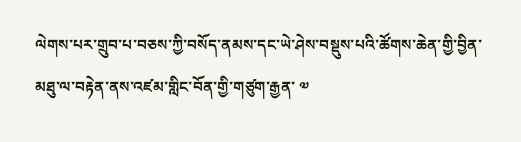ལེགས་པར་གྲུབ་པ་བཅས་ཀྱི་བསོད་ནམས་དང་ཡེ་ཤེས་བསྡུས་པའི་ཚོགས་ཆེན་གྱི་བྱིན་མཐུ་ལ་བརྟེན་ནས་འཛམ་གླིང་བོན་གྱི་གཙུག་རྒྱན་ ༧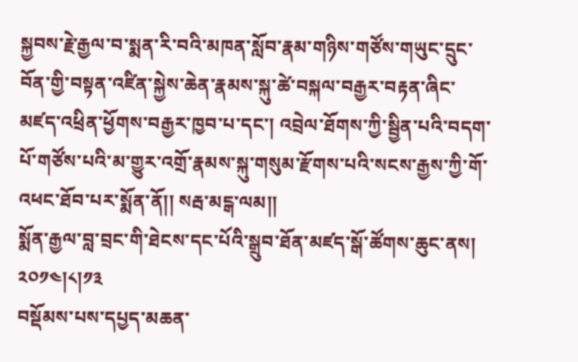སྐྱབས་རྗེ་རྒྱལ་བ་སྨན་རི་བའི་མཁན་སློབ་རྣམ་གཉིས་གཙོས་གཡུང་དྲུང་བོན་གྱི་བསྟན་འཛིན་སྐྱེས་ཆེན་རྣམས་སྐུ་ཚེ་བསྐལ་བརྒྱར་བརྟན་ཞིང་མཛད་འཕྲིན་ཕྱོགས་བརྒྱར་ཁྱབ་པ་དང་། འབྲེལ་ཐོགས་ཀྱི་སྦྱིན་པའི་བདག་པོ་གཙོས་པའི་མ་གྱུར་འགྲོ་རྣམས་སྐུ་གསུམ་རྫོགས་པའི་སངས་རྒྱས་ཀྱི་གོ་འཕང་ཐོབ་པར་སྨོན་ནོ།། སརྦ་མངྒ་ལམ།།
སྨོན་རྒྱལ་བླ་བྲང་གི་ཐེངས་དང་པོའི་སྒྲུབ་ཐོན་མཛད་སྒོ་ཚོགས་ཆུང་ནས། ༢༠༡༤།༨།༡༣
བསྡོམས་པས་དཔྱད་མཆན་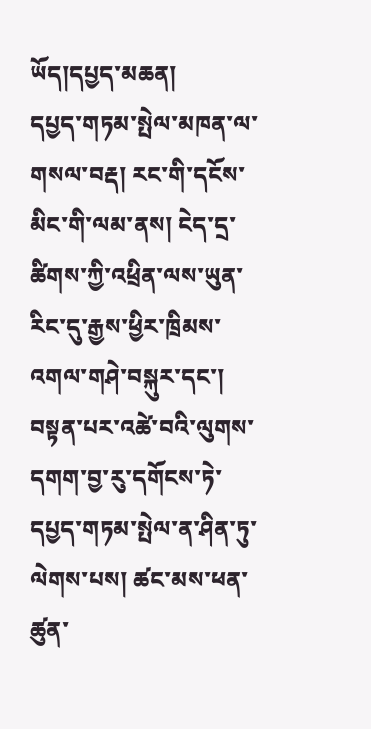ཡོད།དཔྱད་མཆན།
དཔྱད་གཏམ་སྤེལ་མཁན་ལ་གསལ་བརྡ། རང་གི་དངོས་མིང་གི་ལམ་ནས། ངེད་དྲ་ཚིགས་ཀྱི་འཕྲིན་ལས་ཡུན་རིང་དུ་རྒྱས་ཕྱིར་ཁྲིམས་འགལ་གཤེ་བསྐུར་དང་། བསྟན་པར་འཚེ་བའི་ལུགས་དགག་བྱ་རུ་དགོངས་ཏེ་དཔྱད་གཏམ་སྤེལ་ན་ཤིན་ཏུ་ལེགས་པས། ཚང་མས་ཕན་ཚུན་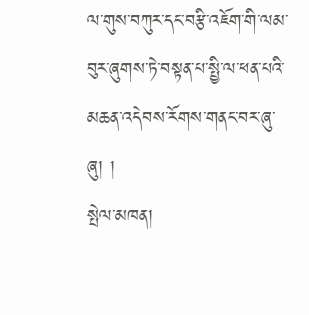ལ་གུས་བཀུར་དང་བརྩི་འཇོག་གི་ལམ་བུར་ཞུགས་ཏེ་བསྟན་པ་སྤྱི་ལ་ཕན་པའི་མཆན་འདེབས་རོགས་གནང་བར་ཞུ་ཞུ། །
སྤེལ་མཁན།